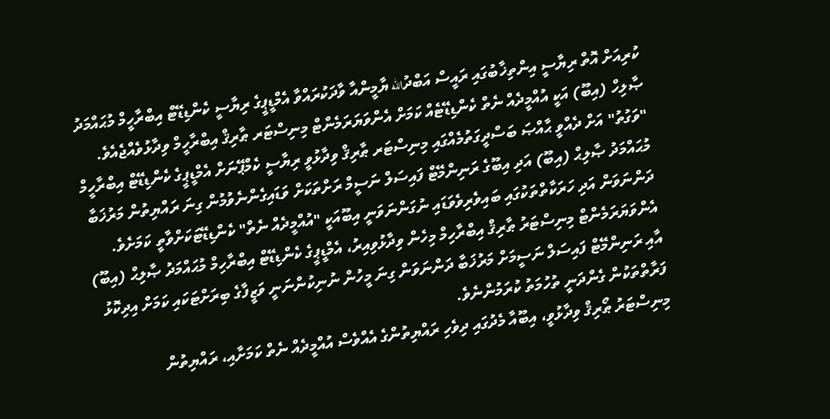ކުރިއަށް އޮތް ރިޔާސީ އިންތިޚާބުގައި ރައީސް އަބްދުالله ޔާމީންއާ ވާދަކުރައްވާ އެމްޑީޕީގެ ރިޔާސީ ކެންޑިޑޭޓް އިބްރާހީމް މުޙައްމަދު ޞާލިހް (އިބޫ) އަކީ އުއްމީދެއް ނެތް ކެންޑިޑޭޓެއް ކަމަށް އެންވަޔަރަމެންޓް މިނިސްޓަރ ޠާރިޤް އިބްރާހީމް ވިދާޅުވެއްޖެއެވެ.
"ވަގުތު" އަށް ދެއްވީ ޙާއްޞަ ބަސްދީގަތުމެއްގައި މިނިސްޓަރ ޠާރިޤް ވިދާޅުވީ ރިޔާސީ ކެމްޕޭނަށް އެމްޑީޕީގެ ކެންޑިޑޭޓް އިބްރާހީމް މުޙައްމަދު ޞާލިޙް (އިބޫ) އަދި އިބޫގެ ރަނިންމޭޓް ފައިސަލް ނަސީމް ރަށްތަކަށް ވަޑައިގެންނެވުމުން ގިނަ ރައްޔިތުން މަރުޚަބާ ދަންނަވަން އަދި ހަރަކާތްތަކުގައި ބައިވެރިވެވަޑައި ނުގަންނަވަނީ އިބޫއަކީ "އުއްމީދެއް ނެތް" ކެންޑިޑޭޓަކަށްވާތީ ކަމަށެވެ.
އެންވަޔަރަމެންޓް މިނިސްޓަރު ޠާރިޤް އިބްރާހިމް މިހެން ވިދާޅުވިއިރު، އެމްޑީޕީގެ ކެންޑިޑޭޓް އިބްރާހިމް މުޙައްމަދު ޞާލިޙް (އިބޫ) އާއި ރަނިންމޭޓް ފައިސަލް ނަސީމަށް މަރުޚަބާ ދަންނަވަން ގިނަ މީހުން ނުނިކުންނަނީ ވަޒީފާގެ ބިރަށްޓަކައި ކަމަށް އިދިކޮޅު ފަރާތްތަކުން ގެންދަނީ ތުހުމަތު ކުރަމުންނެވެ.
މިނިސްޓަރު ޠޯރިޤް ވިދާޅުވީ، އިބޫއާ މެދުގައި ދިވެހި ރައްޔިތުންގެ އެއްވެސް އުއްމީދެއް ނެތް ކަމަށާއި، ރައްޔިތުން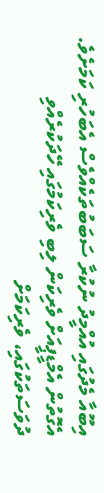އިބޫއާ މެދުގައި އުއްމީދު ނުކުރާ ސަބަބުތަކެއްވެސް އެބަހުރި ކަމަށެވެ. އެގޮތުން އެމްޑީޕީއަށް ވެރިކަން ލިބި ވެރިކަމުގައި ހޭދަކުރެއްވި ދުވަސަތަކުގައި، ވެރިކަމަށް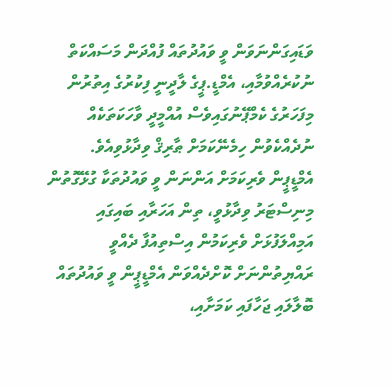ވަޑައިގަންނަވަން ވީ ވައުދުތައް ފުއްދަން މަސައްކަތް ނުކުރެއްވުމާއި، އެމްޑީ.ޕީގެ ލާދީނީ ފިކުރުގެ އިތުރުން މިފަހަރުގެ ކެމްޕޭނުގައިވެސް އުއްމީދީ ވާހަކަތަކެއް ނުދެއްކެވުން ހިމެނޭކަމަށް ޠާރިޤް ވިދާޅުވިއެވެ.
އެމްޑީޕީން ވެރިކަމަށް އަންނަން ވީ ވައުދުތަކާ ގުޅޭގޮތުން މިނިސްޓަރު ވިދާޅުވީ، ތިން އަހަރާއި ބައިގައި އަމިއްލަފުޅަށް ވެރިކަމުން އިސްތިއުފާ ދެއްވީ ރައްޔިތުންނަށް ކޮށްދެއްވަން އެމްޑީޕީން ވީ ވައުދުތައް ބޮލާލައި ޖަހާފައި ކަމަށާއި،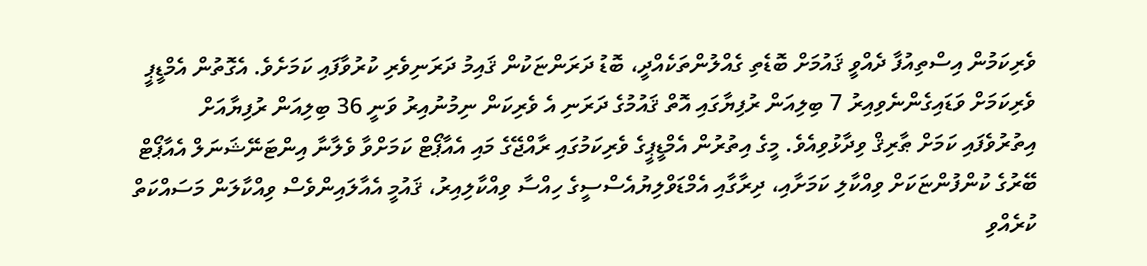ވެރިކަމުން އިސްތިއުފާ ދެއްވީ ޤައުމަށް ބޮޑެތި ގެއްލުންތަކެއްދީ، ބޮޑު ދަރަންޏަކުން ޤައިމު ދަރަނިވެރި ކުރުވާފައި ކަމަށެވެ. އެގޮތުން އެމްޑީޕީ ވެރިކަމަށް ވަޑައިގެންނެވިއިރު 7 ބިލިއަން ރުފިޔާގައި އޮތް ޤައުމުގެ ދަރަނި އެ ވެރިކަން ނިމުނުއިރު ވަނީ 36 ބިލިއަން ރުފިޔާއަށް އިތުރުވެފައި ކަމަށް ޠާރިޤް ވިދާޅުވިއެވެ. މީގެ އިތުރުން އެމްޑީޕީގެ ވެރިކަމުގައި ރާއްޖޭގެ މައި އެއާޕޯޓް ކަމަށްވާ ވެލާނާ އިންޓަނޭޝަނަލް އެއާޕޯޓް ބޭރުގެ ކުންފުންޏަކަށް ވިއްކާލި ކަމަށާއި، ދިރާގާއި އެމްޑަވްލިޔުއެސްސީގެ ހިއްސާ ވިއްކާލިއިރު، ޤައުމީ އެއާލައިންވެސް ވިއްކާލަން މަސައްކަތް ކުރެއްވި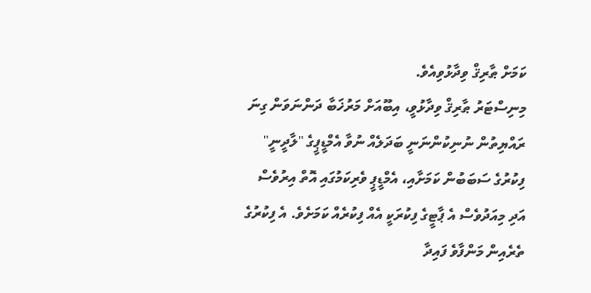ކަމަށް ޠާރިޤް ވިދާޅުވިއެވެ.
މިނިސްޓަރު ޠާރިޤް ވިދާޅުވީ، އިބޫއަށް މަރުޚަބާ ދަންނަވަން ގިނަ ރައްޔިތުން ނުނިކުންނަނީ ބަދަލެއް ނުވާ އެމްޑީޕީގެ "ލާދީނީ" ފިކުރުގެ ސަބަބުން ކަމަށާއި، އެމްޑީޕީ ވެރިކަމުގައި އޮތް އިރުވެސް އަދި މިއަދުވެސް އެ ޕާޓީގެ ފިކުރަކީ އެއް ފިކުރެއް ކަމަށެވެ. އެ ފިކުރުގެ ތެރެއިން މަންފާވެ ފައިދާ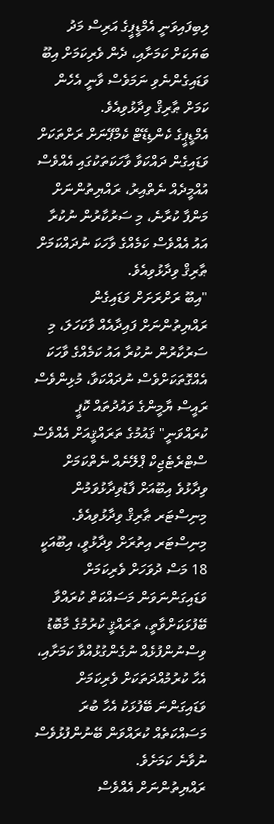ލިބިފައިވަނީ އެމްޑީޕީގެ އަރިސް މަދު ބަޔަކަށް ކަމަށާއި، ދެން ވެރިކަމަށް އިބޫ ވަޑައިގެންނެވި ނަމަވެސް ވާނީ އެހެން ކަމަށް ޠާރިޤް ވިދާޅުވިއެވެ.
އެމްޑީޕީގެ ކެންޑިޑޭޓް ކެމްޕޭނަށް ރަށްތަކަށް ވަޑައިގެން ދައްކަވާ ވާހަކަތަކުގައި އެއްވެސް އުއްމީދެއް ނެތްއިރު، ރައްޔިތުންނަށް މަންފާ ކުރާނެ، މި ސަރުކާރުން ނުކުރާ އައު އެއްވެސް ކަމެއްގެ ވާހަކަ ނުދައްކަމަށް ޠާރިޤް ވިދާޅުވިއެވެ.
"އިބޫ ރަށްރަށަށް ވަޑައިގެން ރައްޔިތުންނަށް ފައިދާއެއް ވާކަހަލަ، މި ސަރުކާރުން ނުކުރާ އައު ކަމެއްގެ ވާހަކަ އެއްގޮތަކަށްވެސް ނުދައްކަވާ، މުޅިންވެސް ރައީސް ޔާމީންގެ ވައުދުތައް ކޮޕީ ކުރައްވަނީ" ޤައުމުގެ ތަރައްޤީއަށް އެއްވެސް ސްޓްރެޓެޖިކް ޕްލޭނެއް ނެތްކަމަށް ވިދާޅުވެ އިބޫއަށް ފާޑުވިދާޅުވަމުން މިނިސްޓަރ ޠާރިޤް ވިދާޅުވިއެވެ.
މިނިސްޓަރ އިތުރަށް ވިދާޅުވީ، އިބޫއަކީ 18 މަސް ދުވަހަށް ވެރިކަމަށް ވަޑައިގަންނަވަން މަސައްކަތް ކުރައްވާ ބޭފުޅަކަށްވާތީ، ތަރައްޤީ ކުރުމުގެ މާބޮޑު ވިސްނުންފުޅެއް ނުގެންގުޅުއްވާ ކަމަށާއި، އެހާ ކުރުމުއްދަތަކަށް ވެރިކަމަށް ވަޑައިގަންނަ ބޭފުޅަކު އެހާ ބުރަ މަސައްކަތެއް ކުރައްވަން ބޭނުންފުޅުވެސް ނުވާނެ ކަމަށެވެ.
ރައްޔިތުންނަށް އެއްވެސް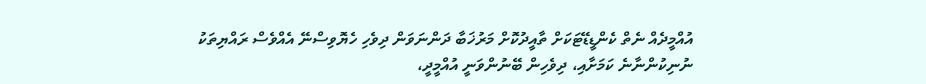އުއްމީދެއް ނެތް ކެންޑީޑޭޓަކަށް ތާއީދުކޮށް މަރުޚަބާ ދަންނަވަން ދިވެހި ހެޔޮވިސްނޭ އެއްވެސް ރައްޔިތަކު ނުނިކުންނާނެ ކަމަށާއި، ދިވެހިން ބޭނުންވަނީ އުއްމީދީ،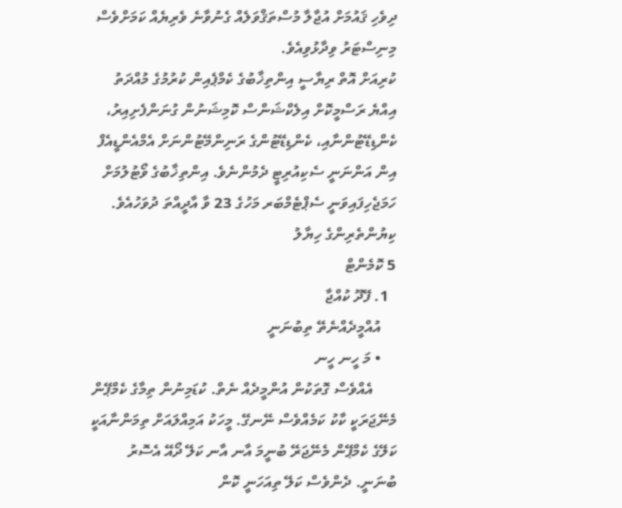ދިވެހި ޤައުމަށް އުޖާލާ މުސްތަޤްވަލެއް ގެނުވާނެ ވެރިޔެއް ކަމަށްވެސް މިނިސްޓަރު ވިދާޅުވިއެވެ.
ކުރިއަށް އޮތް ރިޔާސީ އިންތިޚާބުގެ ކެމްޕެއިން ކުރުމުގެ މުއްދަތު އިއްޔެ ރަސްމީކޮށް އިލެކްޝަންސް ކޮމިޝަނުން ގުނަންފެށިއިރު، ކެންޑިޑޭޓުންނާއި، ކެންޑިޑޭޓުންގެ ރަނިންމޭޓުންނަށް އެމްއެންޑީއެފް އިން އަންނަނީ ސެކިއުރިޓީ ދެމުންނެވެ. އިންތިޚާބުގެ ވޯޓުލުމަށް ހަމަޖެހިފައިވަނީ ސެޕްޓެމްބަރ މަހުގެ 23 ވާ އާދީއްތަ ދުވަހުއެވެ.
ކިޔުންތެރިންގެ ހިޔާލު
5 ކޮމެންޓް
  1. ފޭދޫ ކުއްޖާ
    އުއްމީދެއްނެތޭ ތިބުނަނީ
    • މަ ހީނ ހީނ
      އެއްވެސް ގޮތަކުން އުންމީދެއް ނެތް. ކުޑަމިނުން ތިމާގެ ކެމްޕޭން މެނޭޖަރަކީ ކާކު ކަމެއްވެސް ނޭނގޭ. މީހަކު އަމިއްލައަށް ތިމަންނާއަކީ ކަލޭގެ ކެމްޕޭން މެނޭޖަރޭ ބުނީމަ އާނ އާނ ކަލޭ ދޯއޭ އެސޮރު ބުނަނީ. ދެންވެސް ކަލޭ ތިއަހަނީ ކޮން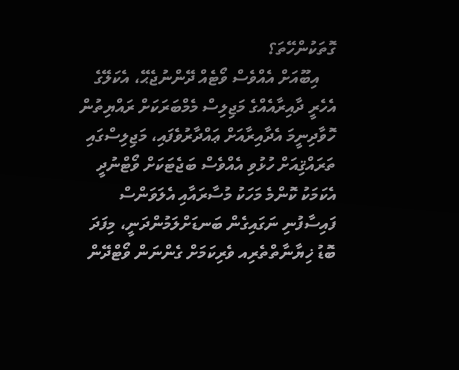ގޮތަކުންހޭތަ؟
    އިބޫއަށް އެއްވެސް ވޯޓެއް ދޭންނުޖެޙޭ، އެކަލޭގެ އެހެރީ ދާއިރާއެއްގެ މަޖިލިސް މެމްބަރަކަށް ރައްޔިތުން ހޮވާދިނީމަ އެދާއިރާއަށް ޢައްދާރުވެފައި، މަޖިލިސްގައި ތަރައްޤިއަށް ހުޅުވި އެއްވެސް ބަޖެޓަކަށް ވޯޓްނުދީ އެކަމަކު ކޮންމެ މަހަކު މުސާރައާއި އެލަވަންސް ފައިސާފުނި ނަގައިގެން ބަނޑަށްލަމުންދަނީ، މިފަދަ ބޮޑު ޚިޔާނާތްތެރިއ ވެރިކަމަށް ގެންނަން ވޯޓްދޭން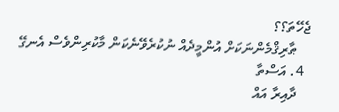ޖެހޭތަ؟؟
    ޠާރިޤްމެންނަކަށް އުންމީދެއް ނުކުރެވޭނެކަން މާކުރިންވެސް އެނގޭ
  4. އަސްތާ
    ދާއިރާ އައް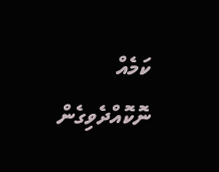ކަމެއް ނޮކޮއްދެވިގެން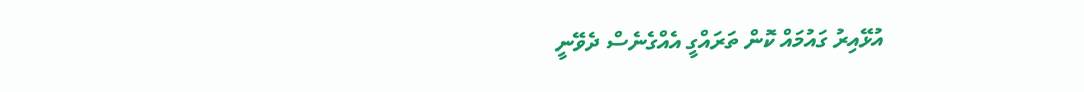އުޅޭއިރު ގައުމައް ކޮން ތަރައްގީ އެއްގެނެސް ދެވޭނީ